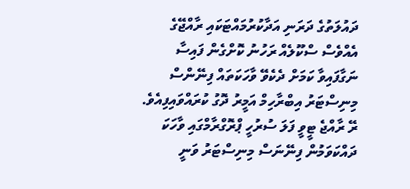ދައުލަތުގެ ދަރަނި އަދާކުރުމައްޓަކައި ރާއްޖޭގެ އެއްވެސް ސްކޫލެއް ރަހުނު ކޮށްގެން ފައިސާ ނަގާފައިވާ ކަމަށް ދެކެވޭ ވާހަކަތައް ފިނޭންސް މިނިސްޓަރު އިބްރާހިމް އަމީރު ދޮގު ކުރައްވައިފިއެވެ.
ރޭ ރާއްޖެ ޓީވީ ފަލަ ސުރުހީ ޕްރޮގްރާމްގައި ވާހަކަ ދައްކަވަމުން ފިނޭނަސް މިނިސްޓަރު ވަނީ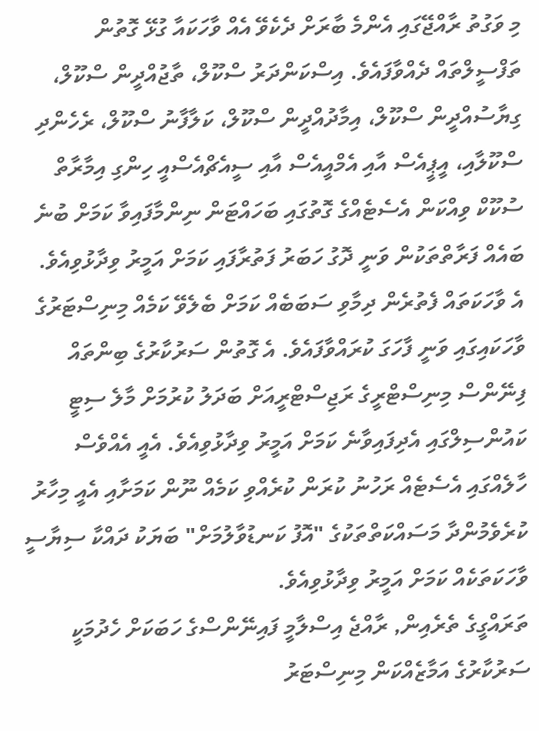މި ވަގުތު ރާއްޖޭގައި އެންމެ ބާރަށް ދެކެވޭ އެއް ވާހަކައާ ގުޅޭ ގޮތުން ތަފްސީލްތައް ދެއްވާފައެވެ. އިސްކަންދަރު ސްކޫލް، ތާޖުއްދީން ސްކޫލް، ގިޔާސުއްދީން ސްކޫލް، އިމާދުއްދީން ސްކޫލް، ކަލާފާނު ސްކޫލް، ރެހެންދި ސްކޫލާއި، އީޕީއެސް އާއި އެމްއީއެސް އާއި ސީއެޗްއެސްއީ ހިންގި އިމާރާތް ސުކޫކް ވިއްކަން އެސެޓެއްގެ ގޮތުގައި ބަހައްޓަން ނިންމާފައިވާ ކަމަށް ބުނެ ބައެއް ފަރާތްތަކުން ވަނީ ދޮގު ހަބަރު ފަތުރާފައި ކަމަށް އަމީރު ވިދާޅުވިއެވެ.
އެ ވާހަކަތައް ފެތުރެން ދިމާވި ސަބަބެއް ކަމަށް ބެލެވޭ ކަމެއް މިނިސްޓަރުގެ ވާހަކައިގައި ވަނީ ފާހަގަ ކުރައްވާފައެވެ. އެ ގޮތުން ސަރުކާރުގެ ބިންތައް ފިނޭންސް މިނިސްޓްރީގެ ރަޖިސްޓްރީއަށް ބަދަލު ކުރުމަށް މާލެ ސިޓީ ކައުންސިލްގައި އެދިފައިވާނެ ކަމަށް އަމީރު ވިދާޅުވިއެވެ. އެއީ އެއްވެސް ހާލެއްގައި އެސެޓެއް ރަހުނު ކުރަން ކުރެއްވި ކަމެއް ނޫން ކަމަށާއި އެއީ މިހާރު ކުރެވެމުންދާ މަސައްކަތްތަކުގެ "އޮފު ކަނޑުވާލުމަށް" ބަޔަކު ދައްކާ ސިޔާސީ ވާހަކަތަކެއް ކަމަށް އަމީރު ވިދާޅުވިއެވެ.
ތަރައްގީގެ ތެރެއިން, ރާއްޖެ އިސްލާމީ ފައިނޭންސްގެ ހަބަކަށް ހެދުމަކީ ސަރުކާރުގެ އަމާޒެއްކަން މިނިސްޓަރު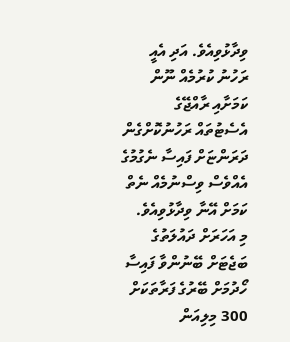ވިދާޅުވިއެވެ. އަދި އެއީ ރަހުނު ކުރުމެއް ނޫން ކަމަށާއި ރާއްޖޭގެ އެސެޓުތައް ރަހުނުކޮށްގެން ދަރަންޏަށް ފައިސާ ނެގުމުގެ އެއްވެސް ވިސްނުމެއް ނެތް ކަމަށް އޭނާ ވިދާޅުވިއެވެ.
މި އަހަރަށް ދައުލަތުގެ ބަޖެޓަށް ބޭނުންވާ ފައިސާ ހޯދުމަށް ބޭރުގެ ފަރާތަކަށް 300 މިލިއަން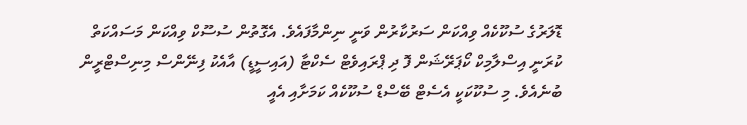ޑޮލަރުގެ ސުކޫކެއް ވިއްކަން ސަރުކާރުން ވަނީ ނިންމާފައެވެ. އެގޮތުން ސުސޫކް ވިއްކަން މަސައްކަތް ކުރަނީ އިސްލާމިކް ކޯޕަރޭޝަން ފޮ ދި ޕްރައިވެޓް ސެކްޓާ (އައިސީޑީ) އާއެކު ފިނޭންސް މިނިސްޓްރީން ބުނެއެވެ. މި ސުކޫކަކީ އެސެޓް ބޭސްޑް ސުކޫކެއް ކަމަށާއި އެއީ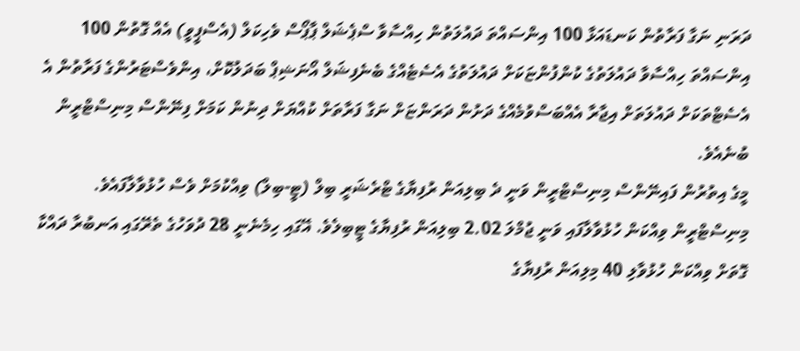ދަރަނި ނަގާ ފަރާތުން ކަނޑައަޅާ 100 އިންސައްތަ ދައުލަތުން ހިއްސާވާ ސްޕެޝަލް ޕާޕޯސް ވެހިކަލް (އެސްޕީވީ) އެއް ގޮތުން 100 އިންސައްތަ ހިއްސާވާ ދައުލަތުގެ ކުންފުންޏަކަށް ދައުލަތުގެ އެސެޓެއްގެ ބެނެފިޝަލް އޯނަޝިޕް ބަދަލުކޮށް، އިންވެސްޓަރުންގެ ފަރާތުން އެ އެސެޓްތަކަށް ދައުލަތަށް އިޖާރާ އެއްބަސްވުމެއްގެ ދަށުން ދަރަންޏަށް ނަގާ ފަރާތަށް ކުއްޔަށް ދިނުން ކަމަށް ފިނޭންސް މިނިސްޓްރީން ބުނެއެވެ.
މީގެ އިތުރުން ފައިނޭންސް މިނިސްޓްރީން ވަނީ ދެ ބިލިއަން ރުފިޔާގެ ޓްރެޝަރީ ބިލް (ޓީ-ބިލް) ވިއްކުމަށް ވެސް ހުޅުވާލާފައެވެ. މިނިސްޓްރީން ވިއްކަން ހުޅުވާލާފައި ވަނީ ޖުމްލަ 2.02 ބިލިއަން ރުފިޔާގެ ޓީބިލެވެ. އޭގައި ހިމެނެނީ 28 ދުވަހުގެ ތެރޭގައި އަނބުރާ ދައްކާ ގޮތަށް ވިއްކަން ހުޅުވާލި 40 މިލިއަން ރުފިޔާގެ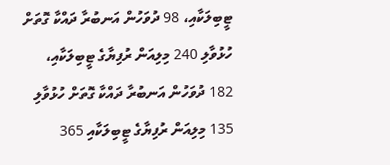ޓީބިލަކާއި، 98 ދުވަހުން އަނބުރާ ދައްކާ ގޮތަށް ހުޅުވާލި 240 މިލިއަން ރުފިޔާގެ ޓީބިލަކާއި، 182 ދުވަހުން އަނބުރާ ދައްކާ ގޮތަށް ހުޅުވާލި 135 މިލިއަން ރުފިޔާގެ ޓީބިލަކާއި 365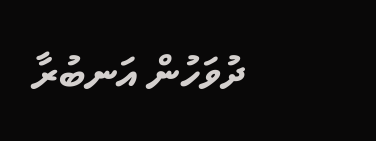ދުވަހުން އަނބުރާ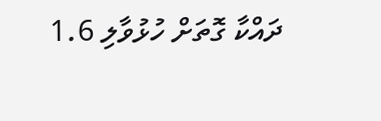ދައްކާ ގޮތަށް ހުޅުވާލި 1.6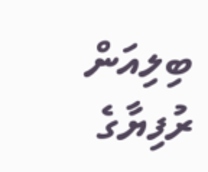ބިލިއަން ރުފިޔާގެ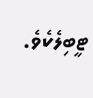ޓީބިލެކެވެ.